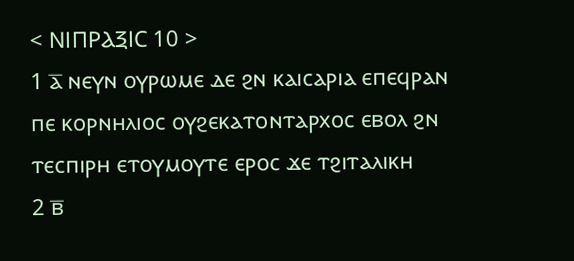< ⲚⲒⲠⲢⲀⲜⲒⲤ 10 >
1 ⲁ̅ ⲛⲉⲩⲛ ⲟⲩⲣⲱⲙⲉ ⲇⲉ ϩⲛ ⲕⲁⲓⲥⲁⲣⲓⲁ ⲉⲡⲉϥⲣⲁⲛ ⲡⲉ ⲕⲟⲣⲛⲏⲗⲓⲟⲥ ⲟⲩϩⲉⲕⲁⲧⲟⲛⲧⲁⲣⲭⲟⲥ ⲉⲃⲟⲗ ϩⲛ ⲧⲉⲥⲡⲓⲣⲏ ⲉⲧⲟⲩⲙⲟⲩⲧⲉ ⲉⲣⲟⲥ ϫⲉ ⲧϩⲓⲧⲁⲗⲓⲕⲏ
2 ⲃ̅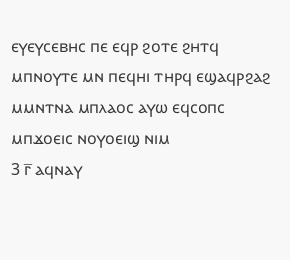ⲉⲩⲉⲩⲥⲉⲃⲏⲥ ⲡⲉ ⲉϥⲣ ϩⲟⲧⲉ ϩⲏⲧϥ ⲙⲡⲛⲟⲩⲧⲉ ⲙⲛ ⲡⲉϥⲏⲓ ⲧⲏⲣϥ ⲉϣⲁϥⲣϩⲁϩ ⲙⲙⲛⲧⲛⲁ ⲙⲡⲗⲁⲟⲥ ⲁⲩⲱ ⲉϥⲥⲟⲡⲥ ⲙⲡϫⲟⲉⲓⲥ ⲛⲟⲩⲟⲉⲓϣ ⲛⲓⲙ
3 ⲅ̅ ⲁϥⲛⲁⲩ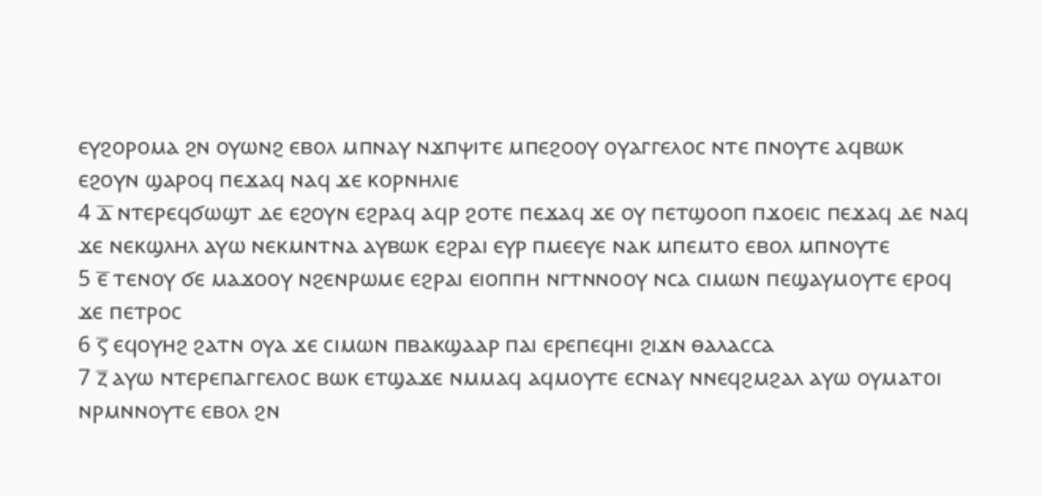ⲉⲩϩⲟⲣⲟⲙⲁ ϩⲛ ⲟⲩⲱⲛϩ ⲉⲃⲟⲗ ⲙⲡⲛⲁⲩ ⲛϫⲡⲯⲓⲧⲉ ⲙⲡⲉϩⲟⲟⲩ ⲟⲩⲁⲅⲅⲉⲗⲟⲥ ⲛⲧⲉ ⲡⲛⲟⲩⲧⲉ ⲁϥⲃⲱⲕ ⲉϩⲟⲩⲛ ϣⲁⲣⲟϥ ⲡⲉϫⲁϥ ⲛⲁϥ ϫⲉ ⲕⲟⲣⲛⲏⲗⲓⲉ
4 ⲇ̅ ⲛⲧⲉⲣⲉϥϭⲱϣⲧ ⲇⲉ ⲉϩⲟⲩⲛ ⲉϩⲣⲁϥ ⲁϥⲣ ϩⲟⲧⲉ ⲡⲉϫⲁϥ ϫⲉ ⲟⲩ ⲡⲉⲧϣⲟⲟⲡ ⲡϫⲟⲉⲓⲥ ⲡⲉϫⲁϥ ⲇⲉ ⲛⲁϥ ϫⲉ ⲛⲉⲕϣⲗⲏⲗ ⲁⲩⲱ ⲛⲉⲕⲙⲛⲧⲛⲁ ⲁⲩⲃⲱⲕ ⲉϩⲣⲁⲓ ⲉⲩⲣ ⲡⲙⲉⲉⲩⲉ ⲛⲁⲕ ⲙⲡⲉⲙⲧⲟ ⲉⲃⲟⲗ ⲙⲡⲛⲟⲩⲧⲉ
5 ⲉ̅ ⲧⲉⲛⲟⲩ ϭⲉ ⲙⲁϫⲟⲟⲩ ⲛϩⲉⲛⲣⲱⲙⲉ ⲉϩⲣⲁⲓ ⲉⲓⲟⲡⲡⲏ ⲛⲅⲧⲛⲛⲟⲟⲩ ⲛⲥⲁ ⲥⲓⲙⲱⲛ ⲡⲉϣⲁⲩⲙⲟⲩⲧⲉ ⲉⲣⲟϥ ϫⲉ ⲡⲉⲧⲣⲟⲥ
6 ⲋ̅ ⲉϥⲟⲩⲏϩ ϩⲁⲧⲛ ⲟⲩⲁ ϫⲉ ⲥⲓⲙⲱⲛ ⲡⲃⲁⲕϣⲁⲁⲣ ⲡⲁⲓ ⲉⲣⲉⲡⲉϥⲏⲓ ϩⲓϫⲛ ⲑⲁⲗⲁⲥⲥⲁ
7 ⲍ̅ ⲁⲩⲱ ⲛⲧⲉⲣⲉⲡⲁⲅⲅⲉⲗⲟⲥ ⲃⲱⲕ ⲉⲧϣⲁϫⲉ ⲛⲙⲙⲁϥ ⲁϥⲙⲟⲩⲧⲉ ⲉⲥⲛⲁⲩ ⲛⲛⲉϥϩⲙϩⲁⲗ ⲁⲩⲱ ⲟⲩⲙⲁⲧⲟⲓ ⲛⲣⲙⲛⲛⲟⲩⲧⲉ ⲉⲃⲟⲗ ϩⲛ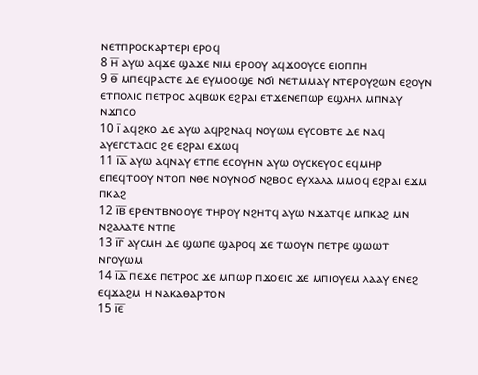ⲛⲉⲧⲡⲣⲟⲥⲕⲁⲣⲧⲉⲣⲓ ⲉⲣⲟϥ
8 ⲏ̅ ⲁⲩⲱ ⲁϥϫⲉ ϣⲁϫⲉ ⲛⲓⲙ ⲉⲣⲟⲟⲩ ⲁϥϫⲟⲟⲩⲥⲉ ⲉⲓⲟⲡⲡⲏ
9 ⲑ̅ ⲙⲡⲉϥⲣⲁⲥⲧⲉ ⲇⲉ ⲉⲩⲙⲟⲟϣⲉ ⲛϭⲓ ⲛⲉⲧⲙⲙⲁⲩ ⲛⲧⲉⲣⲟⲩϩⲱⲛ ⲉϩⲟⲩⲛ ⲉⲧⲡⲟⲗⲓⲥ ⲡⲉⲧⲣⲟⲥ ⲁϥⲃⲱⲕ ⲉϩⲣⲁⲓ ⲉⲧϫⲉⲛⲉⲡⲱⲣ ⲉϣⲗⲏⲗ ⲙⲡⲛⲁⲩ ⲛϫⲡⲥⲟ
10 ⲓ̅ ⲁϥϩⲕⲟ ⲇⲉ ⲁⲩⲱ ⲁϥⲣϩⲛⲁϥ ⲛⲟⲩⲱⲙ ⲉⲩⲥⲟⲃⲧⲉ ⲇⲉ ⲛⲁϥ ⲁⲩⲉⲅⲥⲧⲁⲥⲓⲥ ϩⲉ ⲉϩⲣⲁⲓ ⲉϫⲱϥ
11 ⲓ̅ⲁ̅ ⲁⲩⲱ ⲁϥⲛⲁⲩ ⲉⲧⲡⲉ ⲉⲥⲟⲩⲏⲛ ⲁⲩⲱ ⲟⲩⲥⲕⲉⲩⲟⲥ ⲉϥⲙⲏⲣ ⲉⲡⲉϥⲧⲟⲟⲩ ⲛⲧⲟⲡ ⲛⲑⲉ ⲛⲟⲩⲛⲟϭ ⲛϩⲃⲟⲥ ⲉⲩⲭⲁⲗⲁ ⲙⲙⲟϥ ⲉϩⲣⲁⲓ ⲉϫⲙ ⲡⲕⲁϩ
12 ⲓ̅ⲃ̅ ⲉⲣⲉⲛⲧⲃⲛⲟⲟⲩⲉ ⲧⲏⲣⲟⲩ ⲛϩⲏⲧϥ ⲁⲩⲱ ⲛϫⲁⲧϥⲉ ⲙⲡⲕⲁϩ ⲙⲛ ⲛϩⲁⲗⲁⲧⲉ ⲛⲧⲡⲉ
13 ⲓ̅ⲅ̅ ⲁⲩⲥⲙⲏ ⲇⲉ ϣⲱⲡⲉ ϣⲁⲣⲟϥ ϫⲉ ⲧⲱⲟⲩⲛ ⲡⲉⲧⲣⲉ ϣⲱⲱⲧ ⲛⲅⲟⲩⲱⲙ
14 ⲓ̅ⲇ̅ ⲡⲉϫⲉ ⲡⲉⲧⲣⲟⲥ ϫⲉ ⲙⲡⲱⲣ ⲡϫⲟⲉⲓⲥ ϫⲉ ⲙⲡⲓⲟⲩⲉⲙ ⲗⲁⲁⲩ ⲉⲛⲉϩ ⲉϥϫⲁϩⲙ ⲏ ⲛⲁⲕⲁⲑⲁⲣⲧⲟⲛ
15 ⲓ̅ⲉ̅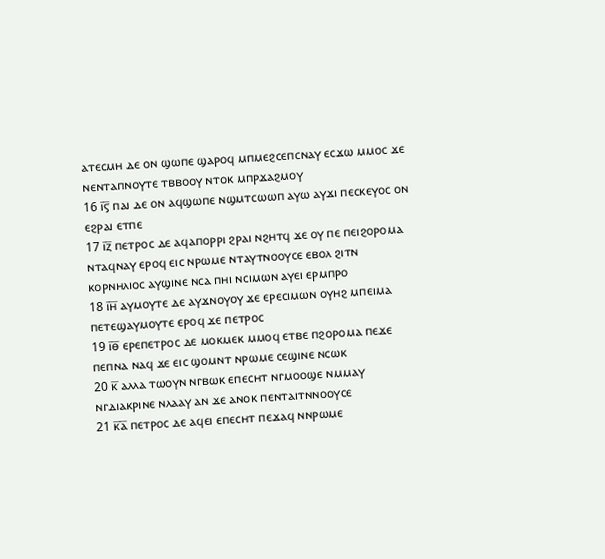ⲁⲧⲉⲥⲙⲏ ⲇⲉ ⲟⲛ ϣⲱⲡⲉ ϣⲁⲣⲟϥ ⲙⲡⲙⲉϩⲥⲉⲡⲥⲛⲁⲩ ⲉⲥϫⲱ ⲙⲙⲟⲥ ϫⲉ ⲛⲉⲛⲧⲁⲡⲛⲟⲩⲧⲉ ⲧⲃⲃⲟⲟⲩ ⲛⲧⲟⲕ ⲙⲡⲣϫⲁϩⲙⲟⲩ
16 ⲓ̅ⲋ̅ ⲡⲁⲓ ⲇⲉ ⲟⲛ ⲁϥϣⲱⲡⲉ ⲛϣⲙⲧⲥⲱⲱⲡ ⲁⲩⲱ ⲁⲩϫⲓ ⲡⲉⲥⲕⲉⲩⲟⲥ ⲟⲛ ⲉϩⲣⲁⲓ ⲉⲧⲡⲉ
17 ⲓ̅ⲍ̅ ⲡⲉⲧⲣⲟⲥ ⲇⲉ ⲁϥⲁⲡⲟⲣⲣⲓ ϩⲣⲁⲓ ⲛϩⲏⲧϥ ϫⲉ ⲟⲩ ⲡⲉ ⲡⲉⲓϩⲟⲣⲟⲙⲁ ⲛⲧⲁϥⲛⲁⲩ ⲉⲣⲟϥ ⲉⲓⲥ ⲛⲣⲱⲙⲉ ⲛⲧⲁⲩⲧⲛⲟⲟⲩⲥⲉ ⲉⲃⲟⲗ ϩⲓⲧⲛ ⲕⲟⲣⲛⲏⲗⲓⲟⲥ ⲁⲩϣⲓⲛⲉ ⲛⲥⲁ ⲡⲏⲓ ⲛⲥⲓⲙⲱⲛ ⲁⲩⲉⲓ ⲉⲣⲙⲡⲣⲟ
18 ⲓ̅ⲏ̅ ⲁⲩⲙⲟⲩⲧⲉ ⲇⲉ ⲁⲩϫⲛⲟⲩⲟⲩ ϫⲉ ⲉⲣⲉⲥⲓⲙⲱⲛ ⲟⲩⲏϩ ⲙⲡⲉⲓⲙⲁ ⲡⲉⲧⲉϣⲁⲩⲙⲟⲩⲧⲉ ⲉⲣⲟϥ ϫⲉ ⲡⲉⲧⲣⲟⲥ
19 ⲓ̅ⲑ̅ ⲉⲣⲉⲡⲉⲧⲣⲟⲥ ⲇⲉ ⲙⲟⲕⲙⲉⲕ ⲙⲙⲟϥ ⲉⲧⲃⲉ ⲡϩⲟⲣⲟⲙⲁ ⲡⲉϫⲉ ⲡⲉⲡⲛⲁ ⲛⲁϥ ϫⲉ ⲉⲓⲥ ϣⲟⲙⲛⲧ ⲛⲣⲱⲙⲉ ⲥⲉϣⲓⲛⲉ ⲛⲥⲱⲕ
20 ⲕ̅ ⲁⲗⲗⲁ ⲧⲱⲟⲩⲛ ⲛⲅⲃⲱⲕ ⲉⲡⲉⲥⲏⲧ ⲛⲅⲙⲟⲟϣⲉ ⲛⲙⲙⲁⲩ ⲛⲅⲇⲓⲁⲕⲣⲓⲛⲉ ⲛⲗⲁⲁⲩ ⲁⲛ ϫⲉ ⲁⲛⲟⲕ ⲡⲉⲛⲧⲁⲓⲧⲛⲛⲟⲟⲩⲥⲉ
21 ⲕ̅ⲁ̅ ⲡⲉⲧⲣⲟⲥ ⲇⲉ ⲁϥⲉⲓ ⲉⲡⲉⲥⲏⲧ ⲡⲉϫⲁϥ ⲛⲛⲣⲱⲙⲉ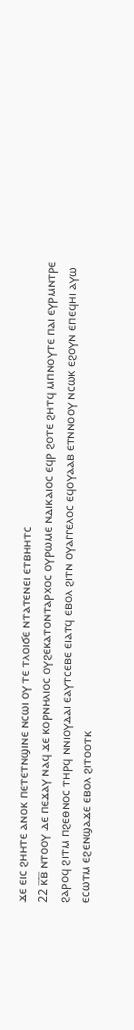ϫⲉ ⲉⲓⲥ ϩⲏⲏⲧⲉ ⲁⲛⲟⲕ ⲡⲉⲧⲉⲧⲛϣⲓⲛⲉ ⲛⲥⲱⲓ ⲟⲩ ⲧⲉ ⲧⲗⲟⲓϭⲉ ⲛⲧⲁⲧⲉⲛⲉⲓ ⲉⲧⲃⲏⲏⲧⲥ
22 ⲕ̅ⲃ̅ ⲛⲧⲟⲟⲩ ⲇⲉ ⲡⲉϫⲁⲩ ⲛⲁϥ ϫⲉ ⲕⲟⲣⲛⲏⲗⲓⲟⲥ ⲟⲩϩⲉⲕⲁⲧⲟⲛⲧⲁⲣⲭⲟⲥ ⲟⲩⲣⲱⲙⲉ ⲛⲇⲓⲕⲁⲓⲟⲥ ⲉϥⲣ ϩⲟⲧⲉ ϩⲏⲧϥ ⲙⲡⲛⲟⲩⲧⲉ ⲡⲁⲓ ⲉⲩⲣⲙⲛⲧⲣⲉ ϩⲁⲣⲟϥ ϩⲓⲧⲙ ⲡϩⲉⲑⲛⲟⲥ ⲧⲏⲣϥ ⲛⲛⲓⲟⲩⲇⲁⲓ ⲉⲁⲩⲧⲥⲉⲃⲉ ⲉⲓⲁⲧϥ ⲉⲃⲟⲗ ϩⲓⲧⲛ ⲟⲩⲁⲅⲅⲉⲗⲟⲥ ⲉϥⲟⲩⲁⲁⲃ ⲉⲧⲛⲛⲟⲟⲩ ⲛⲥⲱⲕ ⲉϩⲟⲩⲛ ⲉⲡⲉϥⲏⲓ ⲁⲩⲱ ⲉⲥⲱⲧⲙ ⲉϩⲉⲛϣⲁϫⲉ ⲉⲃⲟⲗ ϩⲓⲧⲟⲟⲧⲕ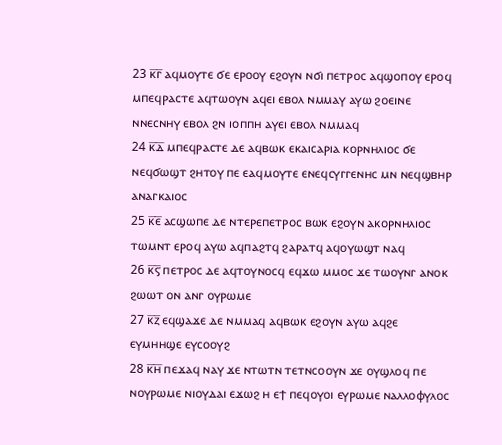23 ⲕ̅ⲅ̅ ⲁϥⲙⲟⲩⲧⲉ ϭⲉ ⲉⲣⲟⲟⲩ ⲉϩⲟⲩⲛ ⲛϭⲓ ⲡⲉⲧⲣⲟⲥ ⲁϥϣⲟⲡⲟⲩ ⲉⲣⲟϥ ⲙⲡⲉϥⲣⲁⲥⲧⲉ ⲁϥⲧⲱⲟⲩⲛ ⲁϥⲉⲓ ⲉⲃⲟⲗ ⲛⲙⲙⲁⲩ ⲁⲩⲱ ϩⲟⲉⲓⲛⲉ ⲛⲛⲉⲥⲛⲏⲩ ⲉⲃⲟⲗ ϩⲛ ⲓⲟⲡⲡⲏ ⲁⲩⲉⲓ ⲉⲃⲟⲗ ⲛⲙⲙⲁϥ
24 ⲕ̅ⲇ̅ ⲙⲡⲉϥⲣⲁⲥⲧⲉ ⲇⲉ ⲁϥⲃⲱⲕ ⲉⲕⲁⲓⲥⲁⲣⲓⲁ ⲕⲟⲣⲛⲏⲗⲓⲟⲥ ϭⲉ ⲛⲉϥϭⲱϣⲧ ϩⲏⲧⲟⲩ ⲡⲉ ⲉⲁϥⲙⲟⲩⲧⲉ ⲉⲛⲉϥⲥⲩⲅⲅⲉⲛⲏⲥ ⲙⲛ ⲛⲉϥϣⲃⲏⲣ ⲁⲛⲁⲅⲕⲁⲓⲟⲥ
25 ⲕ̅ⲉ̅ ⲁⲥϣⲱⲡⲉ ⲇⲉ ⲛⲧⲉⲣⲉⲡⲉⲧⲣⲟⲥ ⲃⲱⲕ ⲉϩⲟⲩⲛ ⲁⲕⲟⲣⲛⲏⲗⲓⲟⲥ ⲧⲱⲙⲛⲧ ⲉⲣⲟϥ ⲁⲩⲱ ⲁϥⲡⲁϩⲧϥ ϩⲁⲣⲁⲧϥ ⲁϥⲟⲩⲱϣⲧ ⲛⲁϥ
26 ⲕ̅ⲋ̅ ⲡⲉⲧⲣⲟⲥ ⲇⲉ ⲁϥⲧⲟⲩⲛⲟⲥϥ ⲉϥϫⲱ ⲙⲙⲟⲥ ϫⲉ ⲧⲱⲟⲩⲛⲅ ⲁⲛⲟⲕ ϩⲱⲱⲧ ⲟⲛ ⲁⲛⲅ ⲟⲩⲣⲱⲙⲉ
27 ⲕ̅ⲍ̅ ⲉϥϣⲁϫⲉ ⲇⲉ ⲛⲙⲙⲁϥ ⲁϥⲃⲱⲕ ⲉϩⲟⲩⲛ ⲁⲩⲱ ⲁϥϩⲉ ⲉⲩⲙⲏⲏϣⲉ ⲉⲩⲥⲟⲟⲩϩ
28 ⲕ̅ⲏ̅ ⲡⲉϫⲁϥ ⲛⲁⲩ ϫⲉ ⲛⲧⲱⲧⲛ ⲧⲉⲧⲛⲥⲟⲟⲩⲛ ϫⲉ ⲟⲩϣⲗⲟϥ ⲡⲉ ⲛⲟⲩⲣⲱⲙⲉ ⲛⲓⲟⲩⲇⲁⲓ ⲉϫⲱϩ ⲏ ⲉϯ ⲡⲉϥⲟⲩⲟⲓ ⲉⲩⲣⲱⲙⲉ ⲛⲁⲗⲗⲟⲫⲩⲗⲟⲥ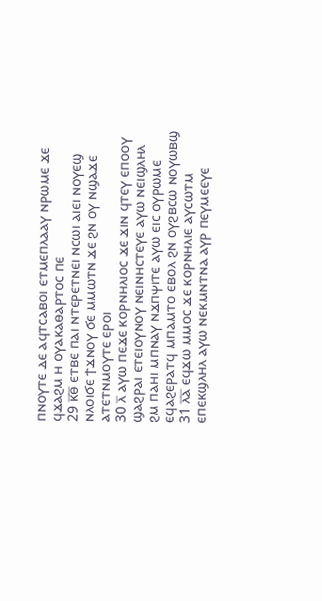ⲡⲛⲟⲩⲧⲉ ⲇⲉ ⲁϥⲧⲥⲁⲃⲟⲓ ⲉⲧⲙⲉⲡⲗⲁⲁⲩ ⲛⲣⲱⲙⲉ ϫⲉ ϥϫⲁϩⲙ ⲏ ⲟⲩⲁⲕⲁⲑⲁⲣⲧⲟⲥ ⲡⲉ
29 ⲕ̅ⲑ̅ ⲉⲧⲃⲉ ⲡⲁⲓ ⲛⲧⲉⲣⲉⲧⲛⲉⲓ ⲛⲥⲱⲓ ⲁⲓⲉⲓ ⲛⲟⲩⲉϣ ⲛⲗⲟⲓϭⲉ ϯϫⲛⲟⲩ ϭⲉ ⲙⲙⲱⲧⲛ ϫⲉ ϩⲛ ⲟⲩ ⲛϣⲁϫⲉ ⲁⲧⲉⲧⲛⲙⲟⲩⲧⲉ ⲉⲣⲟⲓ
30 ⲗ̅ ⲁⲩⲱ ⲡⲉϫⲉ ⲕⲟⲣⲛⲏⲗⲓⲟⲥ ϫⲉ ϫⲓⲛ ϥⲧⲉⲩ ⲉⲡⲟⲟⲩ ϣⲁϩⲣⲁⲓ ⲉⲧⲉⲓⲟⲩⲛⲟⲩ ⲛⲉⲓⲛⲏⲥⲧⲉⲩⲉ ⲁⲩⲱ ⲛⲉⲓϣⲗⲏⲗ ϩⲙ ⲡⲁⲏⲓ ⲙⲡⲛⲁⲩ ⲛϫⲡⲯⲓⲧⲉ ⲁⲩⲱ ⲉⲓⲥ ⲟⲩⲣⲱⲙⲉ ⲉϥⲁϩⲉⲣⲁⲧϥ ⲙⲡⲁⲙⲧⲟ ⲉⲃⲟⲗ ϩⲛ ⲟⲩϩⲃⲥⲱ ⲛⲟⲩⲱⲃϣ
31 ⲗ̅ⲁ̅ ⲉϥϫⲱ ⲙⲙⲟⲥ ϫⲉ ⲕⲟⲣⲛⲏⲗⲓⲉ ⲁⲩⲥⲱⲧⲙ ⲉⲡⲉⲕϣⲗⲏⲗ ⲁⲩⲱ ⲛⲉⲕⲙⲛⲧⲛⲁ ⲁⲩⲣ ⲡⲉⲩⲙⲉⲉⲩⲉ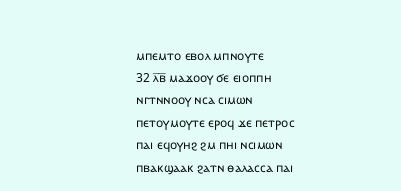ⲙⲡⲉⲙⲧⲟ ⲉⲃⲟⲗ ⲙⲡⲛⲟⲩⲧⲉ
32 ⲗ̅ⲃ̅ ⲙⲁϫⲟⲟⲩ ϭⲉ ⲉⲓⲟⲡⲡⲏ ⲛⲅⲧⲛⲛⲟⲟⲩ ⲛⲥⲁ ⲥⲓⲙⲱⲛ ⲡⲉⲧⲟⲩⲙⲟⲩⲧⲉ ⲉⲣⲟϥ ϫⲉ ⲡⲉⲧⲣⲟⲥ ⲡⲁⲓ ⲉϥⲟⲩⲏϩ ϩⲙ ⲡⲏⲓ ⲛⲥⲓⲙⲱⲛ ⲡⲃⲁⲕϣⲁⲁⲕ ϩⲁⲧⲛ ⲑⲁⲗⲁⲥⲥⲁ ⲡⲁⲓ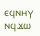ⲉϥⲛⲏⲩ ⲛϥϫⲱ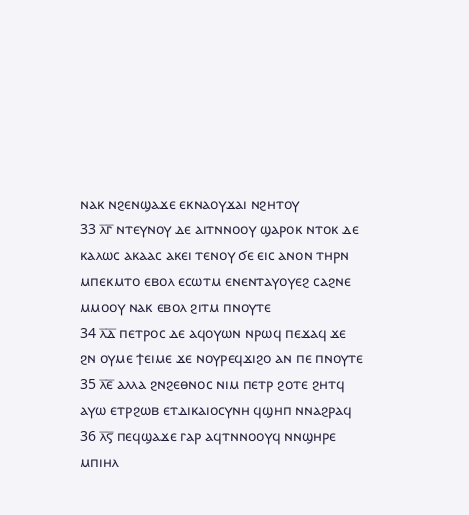ⲛⲁⲕ ⲛϩⲉⲛϣⲁϫⲉ ⲉⲕⲛⲁⲟⲩϫⲁⲓ ⲛϩⲏⲧⲟⲩ
33 ⲗ̅ⲅ̅ ⲛⲧⲉⲩⲛⲟⲩ ⲇⲉ ⲁⲓⲧⲛⲛⲟⲟⲩ ϣⲁⲣⲟⲕ ⲛⲧⲟⲕ ⲇⲉ ⲕⲁⲗⲱⲥ ⲁⲕⲁⲁⲥ ⲁⲕⲉⲓ ⲧⲉⲛⲟⲩ ϭⲉ ⲉⲓⲥ ⲁⲛⲟⲛ ⲧⲏⲣⲛ ⲙⲡⲉⲕⲙⲧⲟ ⲉⲃⲟⲗ ⲉⲥⲱⲧⲙ ⲉⲛⲉⲛⲧⲁⲩⲟⲩⲉϩ ⲥⲁϩⲛⲉ ⲙⲙⲟⲟⲩ ⲛⲁⲕ ⲉⲃⲟⲗ ϩⲓⲧⲙ ⲡⲛⲟⲩⲧⲉ
34 ⲗ̅ⲇ̅ ⲡⲉⲧⲣⲟⲥ ⲇⲉ ⲁϥⲟⲩⲱⲛ ⲛⲣⲱϥ ⲡⲉϫⲁϥ ϫⲉ ϩⲛ ⲟⲩⲙⲉ ϯⲉⲓⲙⲉ ϫⲉ ⲛⲟⲩⲣⲉϥϫⲓϩⲟ ⲁⲛ ⲡⲉ ⲡⲛⲟⲩⲧⲉ
35 ⲗ̅ⲉ̅ ⲁⲗⲗⲁ ϩⲛϩⲉⲑⲛⲟⲥ ⲛⲓⲙ ⲡⲉⲧⲣ ϩⲟⲧⲉ ϩⲏⲧϥ ⲁⲩⲱ ⲉⲧⲣϩⲱⲃ ⲉⲧⲇⲓⲕⲁⲓⲟⲥⲩⲛⲏ ϥϣⲏⲡ ⲛⲛⲁϩⲣⲁϥ
36 ⲗ̅ⲋ̅ ⲡⲉϥϣⲁϫⲉ ⲅⲁⲣ ⲁϥⲧⲛⲛⲟⲟⲩϥ ⲛⲛϣⲏⲣⲉ ⲙⲡⲓⲏⲗ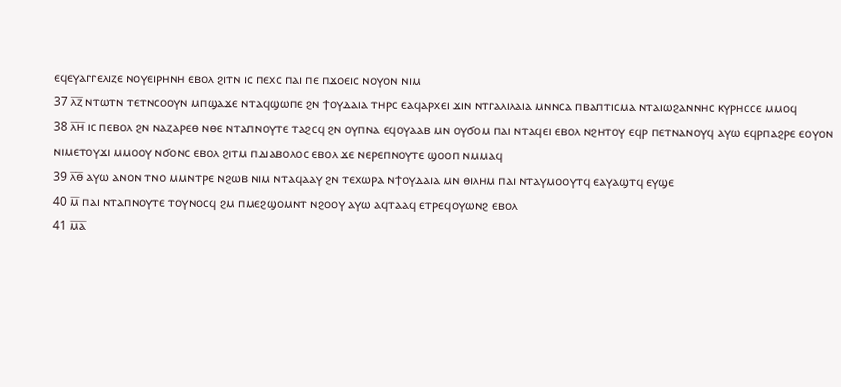ⲉϥⲉⲩⲁⲅⲅⲉⲗⲓⲍⲉ ⲛⲟⲩⲉⲓⲣⲏⲛⲏ ⲉⲃⲟⲗ ϩⲓⲧⲛ ⲓⲥ ⲡⲉⲭⲥ ⲡⲁⲓ ⲡⲉ ⲡϫⲟⲉⲓⲥ ⲛⲟⲩⲟⲛ ⲛⲓⲙ
37 ⲗ̅ⲍ̅ ⲛⲧⲱⲧⲛ ⲧⲉⲧⲛⲥⲟⲟⲩⲛ ⲙⲡϣⲁϫⲉ ⲛⲧⲁϥϣⲱⲡⲉ ϩⲛ ϯⲟⲩⲇⲁⲓⲁ ⲧⲏⲣⲥ ⲉⲁϥⲁⲣⲭⲉⲓ ϫⲓⲛ ⲛⲧⲅⲁⲗⲓⲗⲁⲓⲁ ⲙⲛⲛⲥⲁ ⲡⲃⲁⲡⲧⲓⲥⲙⲁ ⲛⲧⲁⲓⲱϩⲁⲛⲛⲏⲥ ⲕⲩⲣⲏⲥⲥⲉ ⲙⲙⲟϥ
38 ⲗ̅ⲏ̅ ⲓⲥ ⲡⲉⲃⲟⲗ ϩⲛ ⲛⲁⲍⲁⲣⲉⲑ ⲛⲑⲉ ⲛⲧⲁⲡⲛⲟⲩⲧⲉ ⲧⲁϩⲥϥ ϩⲛ ⲟⲩⲡⲛⲁ ⲉϥⲟⲩⲁⲁⲃ ⲙⲛ ⲟⲩϭⲟⲙ ⲡⲁⲓ ⲛⲧⲁϥⲉⲓ ⲉⲃⲟⲗ ⲛϩⲏⲧⲟⲩ ⲉϥⲣ ⲡⲉⲧⲛⲁⲛⲟⲩϥ ⲁⲩⲱ ⲉϥⲣⲡⲁϩⲣⲉ ⲉⲟⲩⲟⲛ ⲛⲓⲙⲉⲧⲟⲩϫⲓ ⲙⲙⲟⲟⲩ ⲛϭⲟⲛⲥ ⲉⲃⲟⲗ ϩⲓⲧⲙ ⲡⲇⲓⲁⲃⲟⲗⲟⲥ ⲉⲃⲟⲗ ϫⲉ ⲛⲉⲣⲉⲡⲛⲟⲩⲧⲉ ϣⲟⲟⲡ ⲛⲙⲙⲁϥ
39 ⲗ̅ⲑ̅ ⲁⲩⲱ ⲁⲛⲟⲛ ⲧⲛⲟ ⲙⲙⲛⲧⲣⲉ ⲛϩⲱⲃ ⲛⲓⲙ ⲛⲧⲁϥⲁⲁⲩ ϩⲛ ⲧⲉⲭⲱⲣⲁ ⲛϯⲟⲩⲇⲁⲓⲁ ⲙⲛ ⲑⲓⲗⲏⲙ ⲡⲁⲓ ⲛⲧⲁⲩⲙⲟⲟⲩⲧϥ ⲉⲁⲩⲁϣⲧϥ ⲉⲩϣⲉ
40 ⲙ̅ ⲡⲁⲓ ⲛⲧⲁⲡⲛⲟⲩⲧⲉ ⲧⲟⲩⲛⲟⲥϥ ϩⲙ ⲡⲙⲉϩϣⲟⲙⲛⲧ ⲛϩⲟⲟⲩ ⲁⲩⲱ ⲁϥⲧⲁⲁϥ ⲉⲧⲣⲉϥⲟⲩⲱⲛϩ ⲉⲃⲟⲗ
41 ⲙ̅ⲁ̅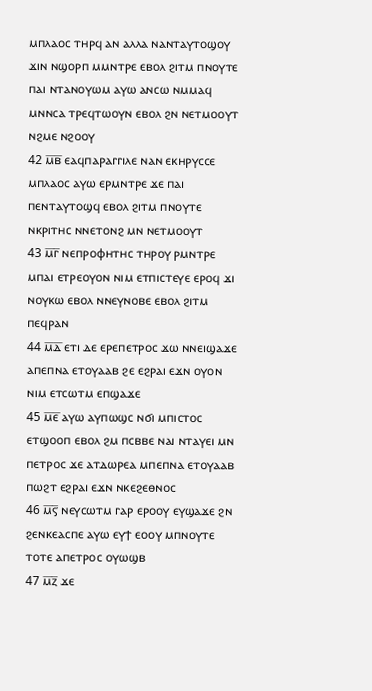ⲙⲡⲗⲁⲟⲥ ⲧⲏⲣϥ ⲁⲛ ⲁⲗⲗⲁ ⲛⲁⲛⲧⲁⲩⲧⲟϣⲟⲩ ϫⲓⲛ ⲛϣⲟⲣⲡ ⲙⲙⲛⲧⲣⲉ ⲉⲃⲟⲗ ϩⲓⲧⲙ ⲡⲛⲟⲩⲧⲉ ⲡⲁⲓ ⲛⲧⲁⲛⲟⲩⲱⲙ ⲁⲩⲱ ⲁⲛⲥⲱ ⲛⲙⲙⲁϥ ⲙⲛⲛⲥⲁ ⲧⲣⲉϥⲧⲱⲟⲩⲛ ⲉⲃⲟⲗ ϩⲛ ⲛⲉⲧⲙⲟⲟⲩⲧ ⲛϩⲙⲉ ⲛϩⲟⲟⲩ
42 ⲙ̅ⲃ̅ ⲉⲁϥⲡⲁⲣⲁⲅⲅⲓⲗⲉ ⲛⲁⲛ ⲉⲕⲏⲣⲩⲥⲥⲉ ⲙⲡⲗⲁⲟⲥ ⲁⲩⲱ ⲉⲣⲙⲛⲧⲣⲉ ϫⲉ ⲡⲁⲓ ⲡⲉⲛⲧⲁⲩⲧⲟϣϥ ⲉⲃⲟⲗ ϩⲓⲧⲙ ⲡⲛⲟⲩⲧⲉ ⲛⲕⲣⲓⲧⲏⲥ ⲛⲛⲉⲧⲟⲛϩ ⲙⲛ ⲛⲉⲧⲙⲟⲟⲩⲧ
43 ⲙ̅ⲅ̅ ⲛⲉⲡⲣⲟⲫⲏⲧⲏⲥ ⲧⲏⲣⲟⲩ ⲣⲙⲛⲧⲣⲉ ⲙⲡⲁⲓ ⲉⲧⲣⲉⲟⲩⲟⲛ ⲛⲓⲙ ⲉⲧⲡⲓⲥⲧⲉⲩⲉ ⲉⲣⲟϥ ϫⲓ ⲛⲟⲩⲕⲱ ⲉⲃⲟⲗ ⲛⲛⲉⲩⲛⲟⲃⲉ ⲉⲃⲟⲗ ϩⲓⲧⲙ ⲡⲉϥⲣⲁⲛ
44 ⲙ̅ⲇ̅ ⲉⲧⲓ ⲇⲉ ⲉⲣⲉⲡⲉⲧⲣⲟⲥ ϫⲱ ⲛⲛⲉⲓϣⲁϫⲉ ⲁⲡⲉⲡⲛⲁ ⲉⲧⲟⲩⲁⲁⲃ ϩⲉ ⲉϩⲣⲁⲓ ⲉϫⲛ ⲟⲩⲟⲛ ⲛⲓⲙ ⲉⲧⲥⲱⲧⲙ ⲉⲡϣⲁϫⲉ
45 ⲙ̅ⲉ̅ ⲁⲩⲱ ⲁⲩⲡⲱϣⲥ ⲛϭⲓ ⲙⲡⲓⲥⲧⲟⲥ ⲉⲧϣⲟⲟⲡ ⲉⲃⲟⲗ ϩⲙ ⲡⲥⲃⲃⲉ ⲛⲁⲓ ⲛⲧⲁⲩⲉⲓ ⲙⲛ ⲡⲉⲧⲣⲟⲥ ϫⲉ ⲁⲧⲇⲱⲣⲉⲁ ⲙⲡⲉⲡⲛⲁ ⲉⲧⲟⲩⲁⲁⲃ ⲡⲱϩⲧ ⲉϩⲣⲁⲓ ⲉϫⲛ ⲛⲕⲉϩⲉⲑⲛⲟⲥ
46 ⲙ̅ⲋ̅ ⲛⲉⲩⲥⲱⲧⲙ ⲅⲁⲣ ⲉⲣⲟⲟⲩ ⲉⲩϣⲁϫⲉ ϩⲛ ϩⲉⲛⲕⲉⲁⲥⲡⲉ ⲁⲩⲱ ⲉⲩϯ ⲉⲟⲟⲩ ⲙⲡⲛⲟⲩⲧⲉ ⲧⲟⲧⲉ ⲁⲡⲉⲧⲣⲟⲥ ⲟⲩⲱϣⲃ
47 ⲙ̅ⲍ̅ ϫⲉ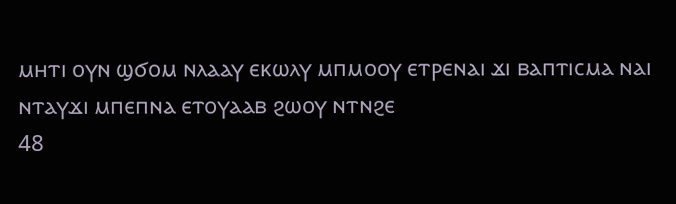ⲙⲏⲧⲓ ⲟⲩⲛ ϣϭⲟⲙ ⲛⲗⲁⲁⲩ ⲉⲕⲱⲗⲩ ⲙⲡⲙⲟⲟⲩ ⲉⲧⲣⲉⲛⲁⲓ ϫⲓ ⲃⲁⲡⲧⲓⲥⲙⲁ ⲛⲁⲓ ⲛⲧⲁⲩϫⲓ ⲙⲡⲉⲡⲛⲁ ⲉⲧⲟⲩⲁⲁⲃ ϩⲱⲟⲩ ⲛⲧⲛϩⲉ
48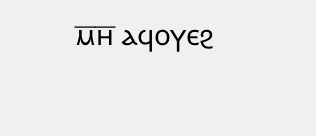ⲙ̅ⲏ̅ ⲁϥⲟⲩⲉϩ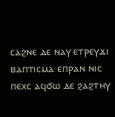ⲥⲁϩⲛⲉ ⲇⲉ ⲛⲁⲩ ⲉⲧⲣⲉⲩϫⲓ ⲃⲁⲡⲧⲓⲥⲙⲁ ⲉⲡⲣⲁⲛ ⲛⲓⲥ ⲡⲉⲭⲥ ⲁϥϭⲱ ⲇⲉ ϩⲁϩⲧⲏⲩ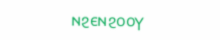ⲛϩⲉⲛϩⲟⲟⲩ